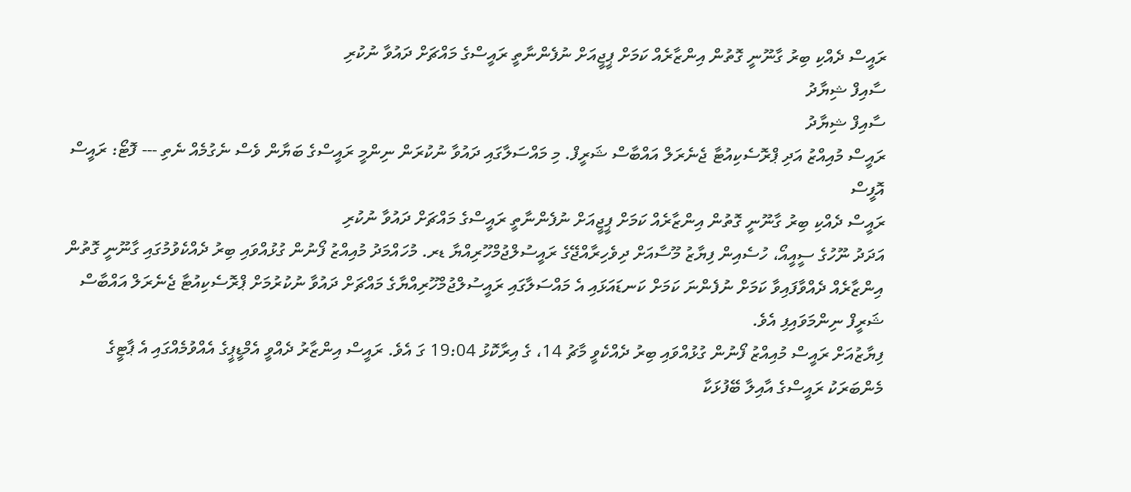ރައީސް ދެއްކި ބިރު ގާނޫނީ ގޮތުން އިންޒާރެއް ކަމަށް ޕީޖީއަށް ނުފެންނާތީ ރައީސްގެ މައްޗަށް ދައުވާ ނުކުރި
ސާއިފް ޝިޔާދު
ސާއިފް ޝިޔާދު
ރައީސް މުއިއްޒު އަދި ޕްރޮސެކިއުޓާ ޖެނެރަލް އައްބާސް ޝަރީފް. މި މައްސަލާގައި ދައުވާ ނުކުރަން ނިންމީ ރައީސްގެ ބަޔާން ވެސް ނެގުމެއް ނެތި --- ފޮޓޯ: ރައީސް އޮފީސް
ރައީސް ދެއްކި ބިރު ގާނޫނީ ގޮތުން އިންޒާރެއް ކަމަށް ޕީޖީއަށް ނުފެންނާތީ ރައީސްގެ މައްޗަށް ދައުވާ ނުކުރި
އަދަދު ނޫހުގެ ސީއީއޯ، ހުސެއިން ފިޔާޒު މޫސާއަށް ދިވެހިރާއްޖޭގެ ރައީސުލްޖުމްހޫރިއްޔާ ޑރ. މުހައްމަދު މުއިއްޒު ފޯނުން ގުޅުއްވައި ބިރު ދެއްކެވުމުގައި ގާނޫނީ ގޮތުން އިންޒާރެއް ދެއްވާފައިވާ ކަމަށް ނުފެންނަ ކަމަށް ކަނޑައަޅައި އެ މައްސަލާގައި ރައީސުލްޖުމްހޫރިއްޔާގެ މައްޗަށް ދައުވާ ނުކުރުމަށް ޕްރޮސެކިއުޓާ ޖެނެރަލް އައްބާސް ޝަރީފް ނިންމަވައިފި އެވެ.
ފިޔާޒުއަށް ރައީސް މުއިއްޒު ފޯނުން ގުޅުއްވައި ބިރު ދެއްކެވީ މާޗު 14، ގެ އިރާކޮޅު 19:04 ގަ އެވެ. ރައީސް އިންޒާރު ދެއްވީ އެމްޑީޕީގެ އެއްވުމެއްގައި އެ ޕާޓީގެ މެންބަރަކު ރައީސްގެ އާއިލާ ބޭފުޅަކާ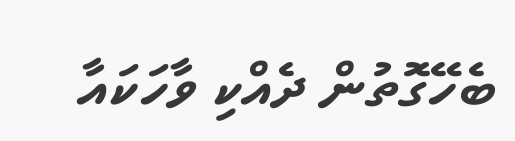ބެހޭގޮތުން ދެއްކި ވާހަކައާ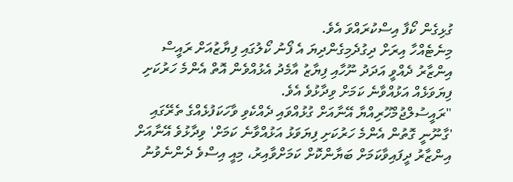ގުޅިގެން ކޯފާ އިސްކުރައްވަ އެވެ.
މިނެޓެއްހާ އިރަށް ދިގުދެމިގެންދިޔަ އެ ފޯނު ކޯލުގައި ފިޔާޒުއަށް ރައީސް އިންޒާރު ދެއްވީ އަދަދު ނޫހާއި ފިޔާޒު އާމެދު އެޅުއްވެން އޮތް އެންމެ ހަރުކަށި ފިޔަވަޅެއް އަޅުއްވާނެ ކަމަށް ވިދާޅުވެ އެވެ.
"ރައީސުލްޖުމްހޫރިއްޔާ އޭނާއަށް ގުޅުއްވައި ދެއްކެވި ވާހަކަފުޅެއްގެ ތެރޭގައި 'ގާނޫނީ ގޮތުން އެންމެ ހަރުކަށި ފިޔަވަޅު އަޅުއްވާނެ ކަމަށް' ވިދާޅުވެ އޭނާއަށް އިންޒާރު ދީފައިވާކަމަށް ބަޔާންކޮށް ކަމަށްވާއިރު، މިއީ އިސްވެ ދެންނެވުނު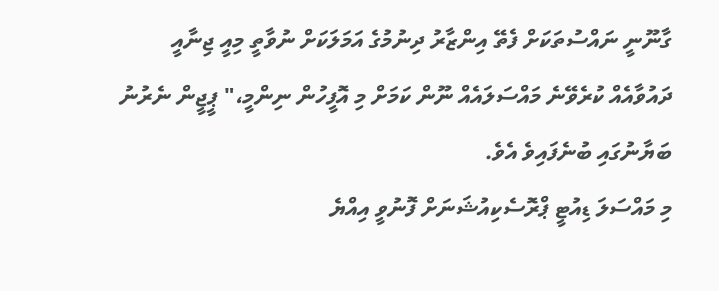ގާނޫނީ ނައްސުތަކަށް ފެތޭ އިންޒާރު ދިނުމުގެ އަމަލަކަށް ނުވާތީ މިއީ ޖިނާއީ ދައުވާއެއް ކުރެވޭނެ މައްސަލައެއް ނޫން ކަމަށް މި އޮފީހުން ނިންމީ،" ޕީޖީން ނެރުނު ބަޔާނުގައި ބުނެފައިވެ އެވެ.
މި މައްސަލަ ޑިއުޓީ ޕްރޮސެކިއުޝަނަށް ފޮނުވީ އިއްޔެ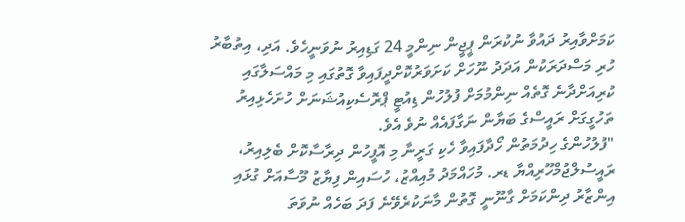ކަމަށްވާއިރު ދައުވާ ނުކުރަން ޕީޖީން ނިންމީ 24 ގަޑިއިރު ނުވަނީހެވެ. އަދި، އިތުބާރު ހުރި މަސްދަރަކުން އަދަދު ނޫހަށް ކަށަވަރުކޮށްދީފައިވާ ގޮތުގައި މި މައްސަލާގައި ކުރިއަށްދާނެ ގޮތެއް ނިންމުމަށް ފުލުހުން ޑިއުޓީ ޕްރޮސެކިއުޝަނަށް ހުށަހެޅިއިރު ތަހުގީގަށް ރައީސްގެ ބަޔާން ނަގާފައެއް ނުވެ އެވެ.
"ފުލުހުންގެ ހިދުމަތުން ހޯދާފައިވާ ހެކި ގަރީނާ މި އޮފީހުން ދިރާސާކޮށް ބެލިއިރު، ރައީސުލްޖުމްހޫރިއްޔާ ޑރ. މުހައްމަދު މުއިއްޒު، ހުސައިން ފިޔާޒު މޫސާއަށް ގުޅައި އިންޒާރު ދިންކަމަށް ގާނޫނީ ގޮތުން މާނަކުރެވޭނެ ފަދަ ބަހެއް ނުވަތަ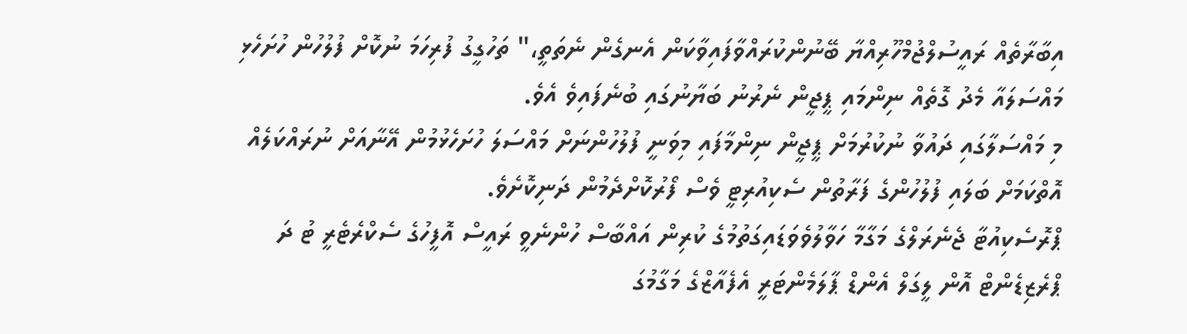އިބާރާތެއް ރައީސުލްޖުމްހޫރިއްޔާ ބޭނުންކުރައްވާފައިވާކަން އެނގެން ނެތަތީ،" ތަހުގީގު ފުރިހަމަ ނުކޮށް ފުލުހުން ހުށަހެޅި މައްސަލައާ މެދު ގޮތެއް ނިންމައި ޕީޖީން ނެރުނު ބަޔާނުގައި ބުނެފައިވެ އެވެ.
މި މައްސަލާގައި ދައުވާ ނުކުރުމަށް ޕީޖީން ނިންމާފައި މިވަނީ ފުލުހުންނަށް މައްސަލަ ހުށަހެޅުމުން އޭނާއަށް ނުރައްކަލެއް އޮތްކަމަށް ބަލައި ފުލުހުންގެ ފަރާތުން ސެކިއުރިޓީ ވެސް ފޯރުކޮށްދެމުން ދަނިކޮށެވެ.
ޕްރޮސެކިއުޓާ ޖެނެރަލްގެ މަގާމާ ހަވާލުވެވަޑައިގަތުމުގެ ކުރިން އައްބާސް ހުންނެވީ ރައީސް އޮފީހުގެ ސެކްރެޓެރީ ޓު ދަ ޕްރެޒިޑެންޓް އޮން ލީގަލް އެންޑް ޕާލަމެންޓަރީ އެފެއާޒްގެ މަގާމުގަ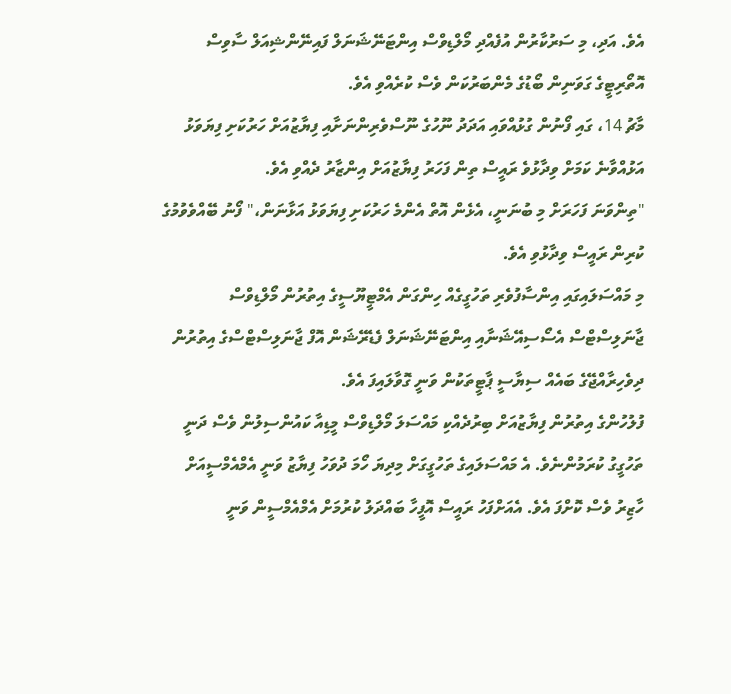އެވެ. އަދި، މި ސަރުކާރުން އުފެއްދި މޯލްޑިވްސް އިންޓަނޭޝަނަލް ފައިނޭންޝިއަލް ސާވިސް އޮތޯރިޓީގެ ގަވަނިން ބޯޑުގެ މެންބަރުކަން ވެސް ކުރެއްވި އެވެ.
މާޗު 14، ގައި ފޯނުން ގުޅުއްވައި އަދަދު ނޫހުގެ ނޫސްވެރިންނަށާއި ފިޔާޒުއަށް ހަރުކަށި ފިޔަވަޅު އަޅުއްވާނެ ކަމަށް ވިދާޅުވެ ރައީސް ތިން ފަހަރު ފިޔާޒުއަށް އިންޒާރު ދެއްވި އެވެ.
"ތިންވަނަ ފަހަރަށް މި ބުނަނީ، އެޅެން އޮތް އެންމެ ހަރުކަށި ފިޔަވަޅު އަޅާނަން،" ފޯނު ބޭއްވެވުމުގެ ކުރިން ރައީސް ވިދާޅުވި އެވެ.
މި މައްސަލައިގައި އިންސާފުވެރި ތަހުގީގެއް ހިންގަން އެމްޓީޔޫސީގެ އިތުރުން މޯލްޑިވްސް ޖާނަލިސްޓްސް އެސޯސިއޭޝަނާއި އިންޓަނޭޝަނަލް ފެޑެރޭޝަން އޮފް ޖާނަލިސްޓްސްގެ އިތުރުން ދިވެހިރާއްޖޭގެ ބައެއް ސިޔާސީ ޕާޓީތަކުން ވަނީ ގޮވާލައިފަ އެވެ.
ފުލުހުންގެ އިތުރުން ފިޔާޒުއަށް ބިރުދެއްކި މައްސަލަ މޯލްޑިވްސް މީޑިއާ ކައުންސިލުން ވެސް ދަނީ ތަހުގީގު ކުރަމުންނެވެ. އެ މައްސަލައިގެ ތަހުގީގަށް މިދިޔަ ހޯމަ ދުވަހު ފިޔާޒު ވަނީ އެމްއެމްސީއަށް ހާޒިރު ވެސް ކޮށްފަ އެވެ. އެއަށްފަހު ރައީސް އޮފީހާ ބައްދަލު ކުރުމަށް އެމްއެމްސީން ވަނީ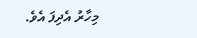މިހާރު އެދިފަ އެވެ.